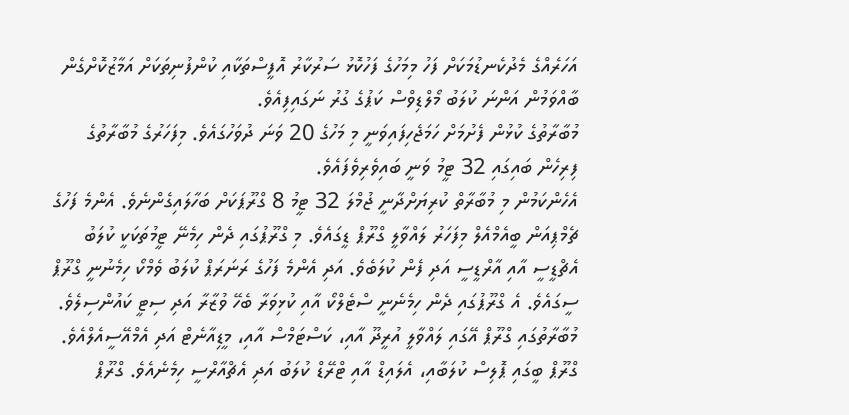އަހަރެއްގެ މެދުކެނޑުމަކަށް ފަހު މިމަހުގެ ފަހުކޮޅު ސަރުކާރު އޮފީސްތަކާއި ކުންފުނިތަކަށް އަމާޒުކޮށްގެން ބާއްވަމުން އަންނަ ކުލަބު މޯލްޑިވްސް ކަޕުގެ ގުރު ނަގައިފިއެވެ.
މުބާރާތުގެ ކުޅުން ފެށުމަށް ހަމަޖެހިފައިވަނީ މި މަހުގެ 20 ވަނަ ދުވަހުގައެވެ. މިފަހަރުގެ މުބާރާތުގެ ފިރިހެން ބައިގައި 32 ޓީމު ވަނީ ބައިވެރިވެފައެވެ.
އެހެންކަމުން މި މުބާރާތް ކުރިޔަށްދާނީ ޖުމްލަ 32 ޓީމު 8 ގްރޫޕަކަށް ބަހާލައިގެންނެވެ. އެންމެ ފަހުގެ ޗެމްޕިއަން ބީއެމްއެލް މިފަހަރު ލައްވާލީ ގްރޫޕް ޑީގައެވެ. މި ގްރޫޕުގައި ދެން ހިމެނޭ ޓީމުތަކަކީ ކުލަބު އެޗްޑީސީ އާއި އާރްޑީސީ އަދި ފެން ކުލަބެވެ. އަދި އެންމެ ފަހުގެ ރަނަރަޕް ކުލަބު ވެމްކޯ ހިމެނުނީ ގްރޫޕް ސީގައެވެ. އެ ގްރޫޕުގައި ދެން ހިމެނެނީ ސްޓެލްކޯ އާއި ކުޅިވަރާ ބެހޭ ވުޒާރާ އަދި ސިޓީ ކައުންސިލެވެ.
މުބާރާތުގައި ގްރޫޕް އޭގައި ލައްވާލީ އުރީދޫ އާއި، ކަސްޓަމްސް އާއި، މީޑިއާނެޓް އަދި އެމްއޭސީއެލްއެވެ. ގްރޫޕް ބީގައި ޕޮލިސް ކުލަބާއި، އެލައިޑް އާއި ޓްރޭޑް ކުލަބު އަދި އެޗްއާރްސީ ހިމެނެއެވެ. ގްރޫޕް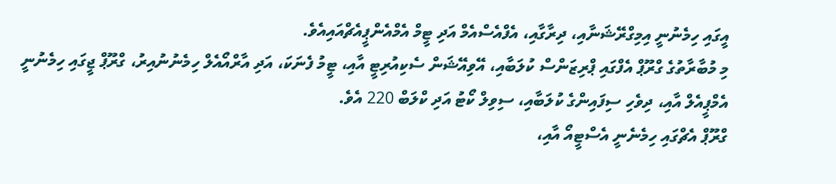އީގައި ހިމެނުނީ އިމިގްރޭޝަނާއި، ދިރާގާއި، އެފްއެސްއެމް އަދި ޓީމް އެމްއެންޕީއެޗްއައިއެވެ.
މި މުބާރާތުގެ ގްރޫޕް އެފްގައި ޕްރިޒަންސް ކުލަބާއި، އޭވިއޭޝަން ސެކިއުރިޓީ އާއި، ޓީމު ފެނަކަ، އަދި އާރްއޯއެލް ހިމެނުނުއިރު، ގްރޫޕް ޖީގައި ހިމެނުނީ އެމްޕީއެލް އާއި، ދިވެހި ސިފައިންގެ ކުލަބާއި، ސިވިލް ކޯޓު އަދި ކްލަބް 220 އެވެ.
ގްރޫޕް އެޗްގައި ހިމެނެނީ އެސްޓީއޯ އާއި،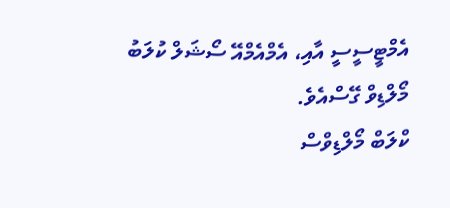އެމްޓީސީސީ އާއި، އެމްއެމްއޭ ސޯޝަލް ކުލަބު މޯލްޑިވް ގޭސްއެވެ.
ކްލަބް މޯލްޑިވްސް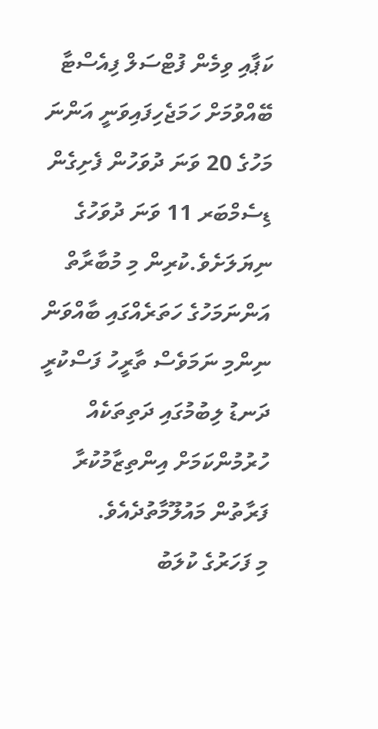ކަޕާއި ވިމެން ފުޓްސަލް ފިއެސްޓާ ބޭއްވުމަށް ހަމަޖެހިފައިވަނީ އަންނަ މަހުގެ 20 ވަނަ ދުވަހުން ފެށިގެން ޑިސެމްބަރ 11 ވަނަ ދުވަހުގެ ނިޔަލަށެވެ.ކުރިން މި މުބާރާތް އަންނަމަހުގެ ހަތަރެއްގައި ބާއްވަން ނިންމި ނަމަވެސް ތާރީހު ފަސްކުރީ ދަނޑު ލިބުމުގައި ދަތިތަކެއް ހުރުމުންކަމަށް އިންތިޒާމުކުރާ ފަރާތުން މައުލޫމާތުދެއެވެ.
މި ފަހަރުގެ ކުލަބު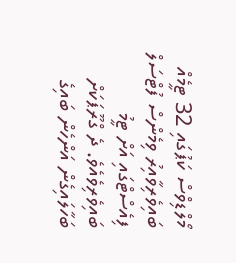މޯލްޑިވްސް ކަޕުގައި 32 ޓީމެއް ބައިވެރިވާއިރު ވިމެންސް ފުޓްސަލް ފިއެސްޓްގައި އަށް ޓީމު ބައިވެރިވެއެވެ. ދެ ގްރޫޕަކަށް ބަހާލައިގެން އަންހެން ބައިގެ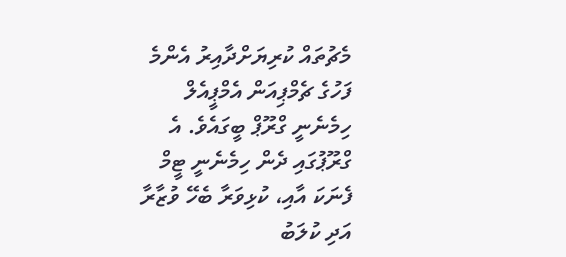މެޗުތައް ކުރިޔަށްދާއިރު އެންމެ ފަހުގެ ޗެމްޕިއަން އެމްޕީއެލް ހިމެނެނީ ގްރޫޕް ބީގައެވެ. އެ ގްރޫޕުގައި ދެން ހިމެނެނީ ޓީމް ފެނަކަ އާއި، ކުޅިވަރާ ބެހޭ ވުޒާރާ އަދި ކުލަބު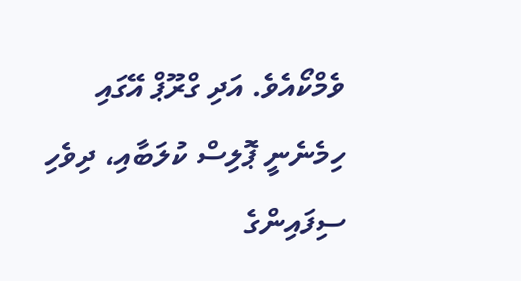ވެމްކޯއެވެ. އަދި ގްރޫޕް އޭގައި ހިމެނެނީ ޕޮލިސް ކުލަބާއި، ދިވެހި ސިފައިންގެ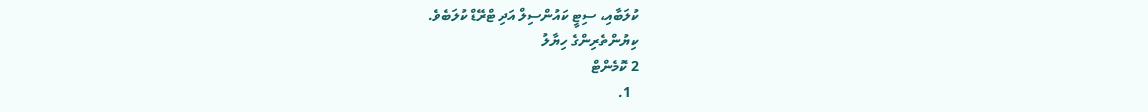ކުލަބާއި، ސިޓީ ކައުންސިލް އަދި ޓްރޭޑް ކުލަބެވެ.
ކިޔުންތެރިންގެ ހިޔާލު
2 ކޮމެންޓް
  1.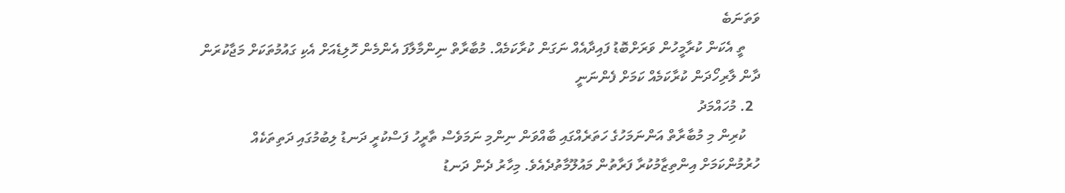ވަތަނަބެ
    ތީ އެކަން ކުރާމީހުން ވަރަށްބޮޑު ފައިދާއެއް ނަގަން ކުރާކަމެއް. މުބާރާތް ނިންމާލާފަ އެންމެން ހޮލިޑެއަށް އެކި ގައުމުތަކަށް މަޖާކުރަން ދާން ލާރިހޯދަން ކުރާކަމެއް ކަމަށް ފެންނަނީ
  2. މުހައްމަދު
    ކުރިން މި މުބާރާތް އަންނަމަހުގެ ހަތަރެއްގައި ބާއްވަން ނިންމި ނަމަވެސް ތާރީހު ފަސްކުރީ ދަނޑު ލިބުމުގައި ދަތިތަކެއް ހުރުމުންކަމަށް އިންތިޒާމުކުރާ ފަރާތުން މައުލޫމާތުދެއެވެ. މިހާރު ދެން ދަނޑު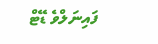ފައިނަލްވެ ޑޭޓް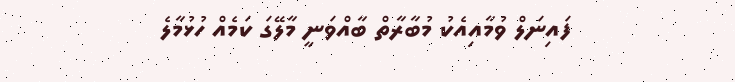ފައިނަލް ވުމާއިއެކު މުބާރާތް ބާއްވަނީ މާލޭގަ ކަމެއް ހުޅުމާލެ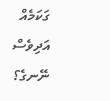ގަކަމެއް އަދިވެސް ނޭނގެ؟